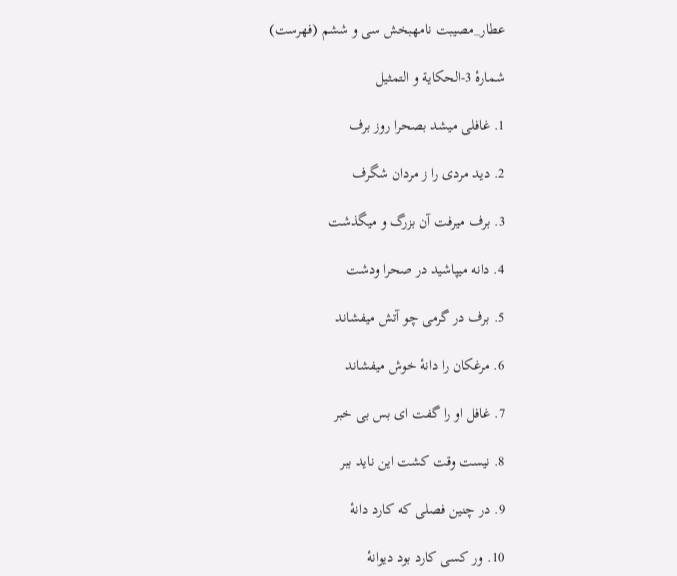عطار_مصیبت نامهبخش سی و ششم (فهرست)

شمارهٔ 3-الحكایة و التمثیل

1. غافلی میشد بصحرا روز برف

2. دید مردی را ز مردان شگرف

3. برف میرفت آن بزرگ و میگذشت

4. دانه میپاشید در صحرا ودشت

5. برف در گرمی چو آتش میفشاند

6. مرغکان را دانهٔ خوش میفشاند

7. غافل او را گفت ای بس بی خبر

8. نیست وقت کشت این ناید ببر

9. در چنین فصلی که کارد دانهٔ

10. ور کسی کارد بود دیوانهٔ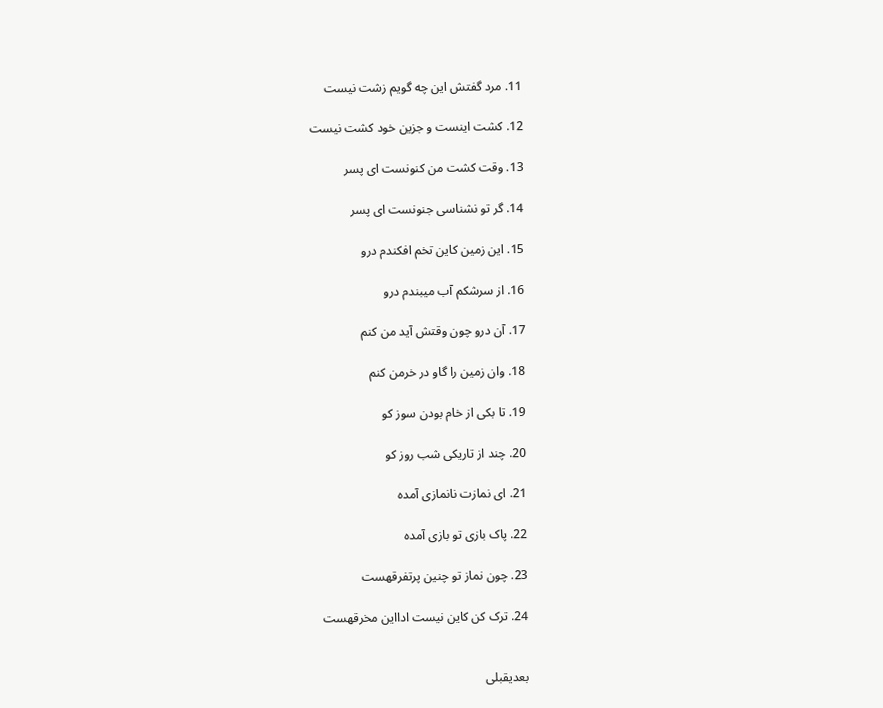11. مرد گفتش این چه گویم زشت نیست

12. کشت اینست و جزین خود کشت نیست

13. وقت کشت من کنونست ای پسر

14. گر تو نشناسی جنونست ای پسر

15. این زمین کاین تخم افکندم درو

16. از سرشکم آب میبندم درو

17. آن درو چون وقتش آید من کنم

18. وان زمین را گاو در خرمن کنم

19. تا بکی از خام بودن سوز کو

20. چند از تاریکی شب روز کو

21. ای نمازت نانمازی آمده

22. پاک بازی تو بازی آمده

23. چون نماز تو چنین پرتفرقهست

24. ترک کن کاین نیست ادااین مخرقهست


بعدیقبلی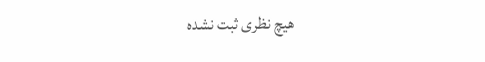هیچ نظری ثبت نشده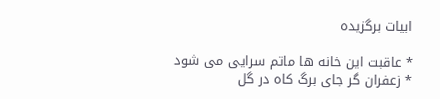ابیات برگزیده

* عاقبت این خانه ها ماتم سرایی می شود
* زعفران گر جای برگ کاه در گل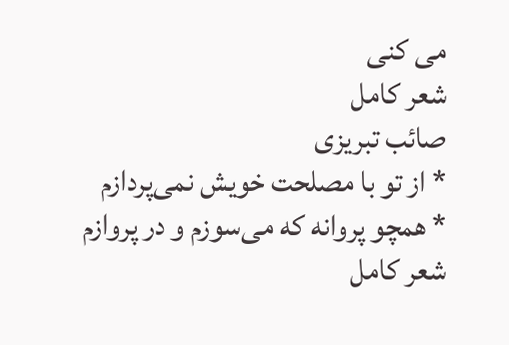می کنی
شعر کامل
صائب تبریزی
* از تو با مصلحت خویش نمی‌پردازم
* همچو پروانه که می‌سوزم و در پروازم
شعر کامل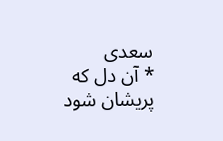سعدی
* آن دل که پریشان شود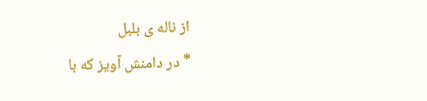از ناله ی بلبل
* در دامنش آویز که با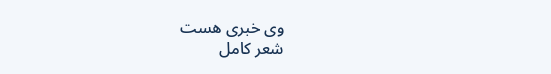وی خبری هست
شعر کامل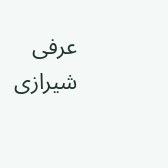عرفی شیرازی